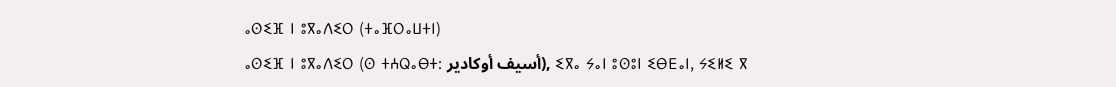ⴰⵙⵉⴼ ⵏ ⵓⴳⴰⴷⵉⵔ (ⵜⴰⴼⵔⴰⵡⵜⵏ)
ⴰⵙⵉⴼ ⵏ ⵓⴳⴰⴷⵉⵔ (ⵙ ⵜⵄⵕⴰⴱⵜ: أسيف أوكادير), ⵉⴳⴰ ⵢⴰⵏ ⵓⵙⵓⵏ ⵉⴱⴹⴰⵏ, ⵢⵉⵍⵉ ⴳ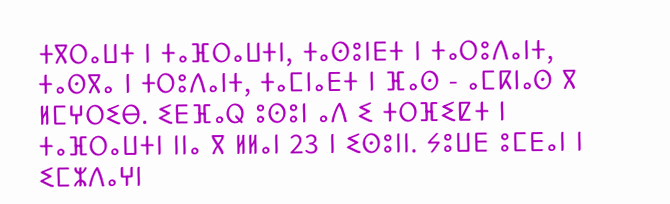ⵜⴳⵔⴰⵡⵜ ⵏ ⵜⴰⴼⵔⴰⵡⵜⵏ, ⵜⴰⵙⵓⵏⴹⵜ ⵏ ⵜⴰⵔⵓⴷⴰⵏⵜ, ⵜⴰⵙⴳⴰ ⵏ ⵜⵔⵓⴷⴰⵏⵜ, ⵜⴰⵎⵏⴰⴹⵜ ⵏ ⴼⴰⵙ - ⴰⵎⴽⵏⴰⵙ ⴳ ⵍⵎⵖⵔⵉⴱ. ⵉⴹⴼⴰⵕ ⵓⵙⵓⵏ ⴰⴷ ⵉ ⵜⵔⴼⵉⵇⵜ ⵏ ⵜⴰⴼⵔⴰⵡⵜⵏ ⵏⵏⴰ ⴳ ⵍⵍⴰⵏ 23 ⵏ ⵉⵙⵓⵏⵏ. ⵢⵓⵡⴹ ⵓⵎⴹⴰⵏ ⵏ ⵉⵎⵣⴷⴰⵖⵏ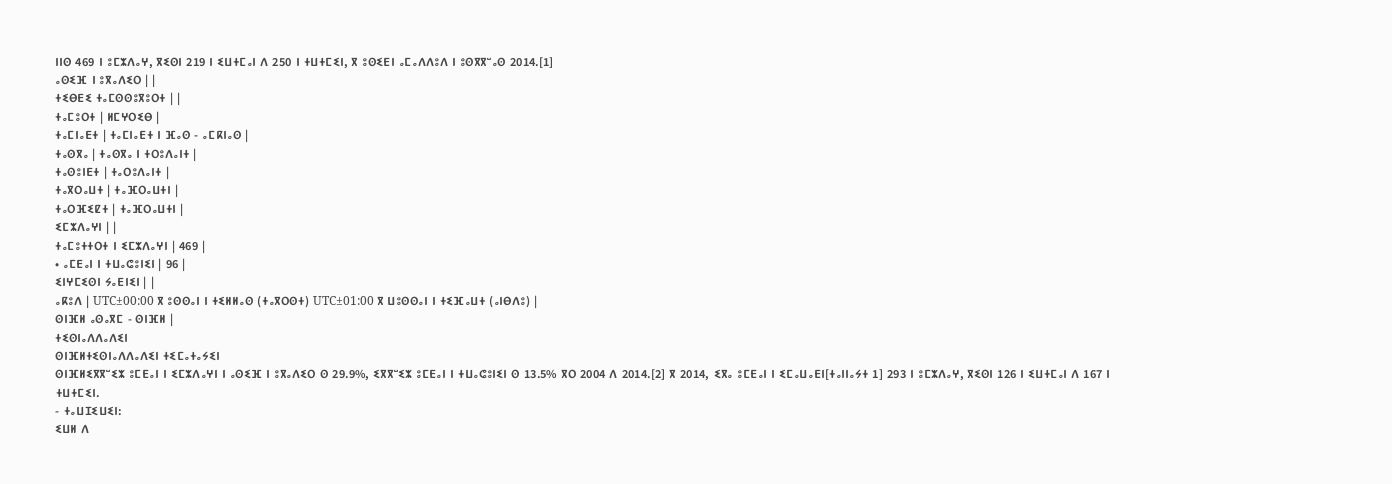ⵏⵏⵙ 469 ⵏ ⵓⵎⵣⴷⴰⵖ, ⴳⵉⵙⵏ 219 ⵏ ⵉⵡⵜⵎⴰⵏ ⴷ 250 ⵏ ⵜⵡⵜⵎⵉⵏ, ⴳ ⵓⵙⵉⴹⵏ ⴰⵎⴰⴷⴷⵓⴷ ⵏ ⵓⵙⴳⴳⵯⴰⵙ 2014.[1]
ⴰⵙⵉⴼ ⵏ ⵓⴳⴰⴷⵉⵔ | |
ⵜⵉⴱⴹⵉ ⵜⴰⵎⵙⵙⵓⴳⵓⵔⵜ | |
ⵜⴰⵎⵓⵔⵜ | ⵍⵎⵖⵔⵉⴱ |
ⵜⴰⵎⵏⴰⴹⵜ | ⵜⴰⵎⵏⴰⴹⵜ ⵏ ⴼⴰⵙ - ⴰⵎⴽⵏⴰⵙ |
ⵜⴰⵙⴳⴰ | ⵜⴰⵙⴳⴰ ⵏ ⵜⵔⵓⴷⴰⵏⵜ |
ⵜⴰⵙⵓⵏⴹⵜ | ⵜⴰⵔⵓⴷⴰⵏⵜ |
ⵜⴰⴳⵔⴰⵡⵜ | ⵜⴰⴼⵔⴰⵡⵜⵏ |
ⵜⴰⵔⴼⵉⵇⵜ | ⵜⴰⴼⵔⴰⵡⵜⵏ |
ⵉⵎⵣⴷⴰⵖⵏ | |
ⵜⴰⵎⵓⵜⵜⵔⵜ ⵏ ⵉⵎⵣⴷⴰⵖⵏ | 469 |
• ⴰⵎⴹⴰⵏ ⵏ ⵜⵡⴰⵛⵓⵏⵉⵏ | 96 |
ⵉⵏⵖⵎⵉⵙⵏ ⵢⴰⴹⵏⵉⵏ | |
ⴰⴽⵓⴷ | UTC±00:00 ⴳ ⵓⵙⵙⴰⵏ ⵏ ⵜⵉⵍⵍⴰⵙ (ⵜⴰⴳⵔⵙⵜ) UTC±01:00 ⴳ ⵡⵓⵙⵙⴰⵏ ⵏ ⵜⵉⴼⴰⵡⵜ (ⴰⵏⴱⴷⵓ) |
ⵙⵏⴼⵍ ⴰⵙⴰⴳⵎ - ⵙⵏⴼⵍ |
ⵜⵉⵙⵏⴰⴷⴷⴰⴷⵉⵏ
ⵙⵏⴼⵍⵜⵉⵙⵏⴰⴷⴷⴰⴷⵉⵏ ⵜⵉⵎⴰⵜⴰⵢⵉⵏ
ⵙⵏⴼⵍⵉⴳⴳⵯⵉⵣ ⵓⵎⴹⴰⵏ ⵏ ⵉⵎⵣⴷⴰⵖⵏ ⵏ ⴰⵙⵉⴼ ⵏ ⵓⴳⴰⴷⵉⵔ ⵙ 29.9%, ⵉⴳⴳⵯⵉⵣ ⵓⵎⴹⴰⵏ ⵏ ⵜⵡⴰⵛⵓⵏⵉⵏ ⵙ 13.5% ⴳⵔ 2004 ⴷ 2014.[2] ⴳ 2014, ⵉⴳⴰ ⵓⵎⴹⴰⵏ ⵏ ⵉⵎⴰⵡⴰⴹⵏ[ⵜⴰⵏⵏⴰⵢⵜ 1] 293 ⵏ ⵓⵎⵣⴷⴰⵖ, ⴳⵉⵙⵏ 126 ⵏ ⵉⵡⵜⵎⴰⵏ ⴷ 167 ⵏ ⵜⵡⵜⵎⵉⵏ.
- ⵜⴰⵡⵊⵉⵡⵉⵏ:
ⵉⵡⵍ ⴷ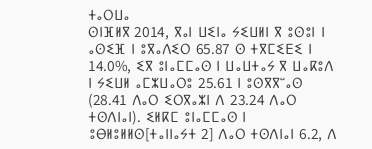ⵜⴰⵔⵡⴰ
ⵙⵏⴼⵍⴳ 2014, ⴳⴰⵏ ⵡⵉⵏⴰ ⵢⵉⵡⵍⵏ ⴳ ⵓⵙⵓⵏ ⵏ ⴰⵙⵉⴼ ⵏ ⵓⴳⴰⴷⵉⵔ 65.87 ⵙ ⵜⴳⵎⵉⴹⵉ ⵏ 14.0%, ⵉⴳ ⵓⵏⴰⵎⵎⴰⵙ ⵏ ⵡⴰⵡⵜⴰⵢ ⴳ ⵡⴰⴽⵓⴷ ⵏ ⵢⵉⵡⵍ ⴰⵎⵣⵡⴰⵔⵓ 25.61 ⵏ ⵓⵙⴳⴳⵯⴰⵙ (28.41 ⴷⴰⵔ ⵉⵔⴳⴰⵣⵏ ⴷ 23.24 ⴷⴰⵔ ⵜⵙⴷⵏⴰⵏ). ⵉⵍⴽⵎ ⵓⵏⴰⵎⵎⴰⵙ ⵏ ⵓⴱⵍⵓⵍⵍⵙ[ⵜⴰⵏⵏⴰⵢⵜ 2] ⴷⴰⵔ ⵜⵙⴷⵏⴰⵏ 6.2, ⴷ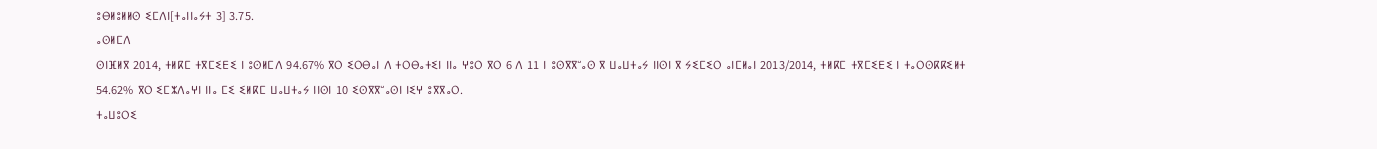ⵓⴱⵍⵓⵍⵍⵙ ⵉⵎⴷⵏ[ⵜⴰⵏⵏⴰⵢⵜ 3] 3.75.
ⴰⵙⵍⵎⴷ
ⵙⵏⴼⵍⴳ 2014, ⵜⵍⴽⵎ ⵜⴳⵎⵉⴹⵉ ⵏ ⵓⵙⵍⵎⴷ 94.67% ⴳⵔ ⵉⵔⴱⴰⵏ ⴷ ⵜⵔⴱⴰⵜⵉⵏ ⵏⵏⴰ ⵖⵓⵔ ⴳⵔ 6 ⴷ 11 ⵏ ⵓⵙⴳⴳⵯⴰⵙ ⴳ ⵡⴰⵡⵜⴰⵢ ⵏⵏⵙⵏ ⴳ ⵢⵉⵎⵉⵔ ⴰⵏⵎⵍⴰⵏ 2013/2014, ⵜⵍⴽⵎ ⵜⴳⵎⵉⴹⵉ ⵏ ⵜⴰⵔⵙⴽⴽⵉⵍⵜ 54.62% ⴳⵔ ⵉⵎⵣⴷⴰⵖⵏ ⵏⵏⴰ ⵎⵉ ⵉⵍⴽⵎ ⵡⴰⵡⵜⴰⵢ ⵏⵏⵙⵏ 10 ⵉⵙⴳⴳⵯⴰⵙⵏ ⵏⵉⵖ ⵓⴳⴳⴰⵔ.
ⵜⴰⵡⵓⵔⵉ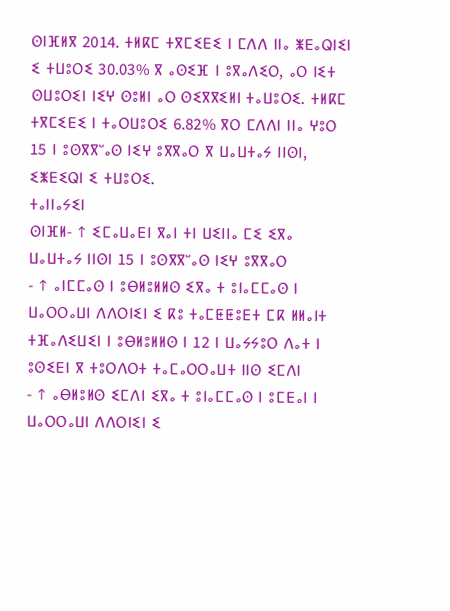ⵙⵏⴼⵍⴳ 2014. ⵜⵍⴽⵎ ⵜⴳⵎⵉⴹⵉ ⵏ ⵎⴷⴷ ⵏⵏⴰ ⵥⴹⴰⵕⵏⵉⵏ ⵉ ⵜⵡⵓⵔⵉ 30.03% ⴳ ⴰⵙⵉⴼ ⵏ ⵓⴳⴰⴷⵉⵔ, ⴰⵔ ⵏⵉⵜ ⵙⵡⵓⵔⵉⵏ ⵏⵉⵖ ⵙⵓⵍⵏ ⴰⵔ ⵙⵉⴳⴳⵉⵍⵏ ⵜⴰⵡⵓⵔⵉ. ⵜⵍⴽⵎ ⵜⴳⵎⵉⴹⵉ ⵏ ⵜⴰⵔⵡⵓⵔⵉ 6.82% ⴳⵔ ⵎⴷⴷⵏ ⵏⵏⴰ ⵖⵓⵔ 15 ⵏ ⵓⵙⴳⴳⵯⴰⵙ ⵏⵉⵖ ⵓⴳⴳⴰⵔ ⴳ ⵡⴰⵡⵜⴰⵢ ⵏⵏⵙⵏ, ⵉⵥⴹⵉⵕⵏ ⵉ ⵜⵡⵓⵔⵉ.
ⵜⴰⵏⵏⴰⵢⵉⵏ
ⵙⵏⴼⵍ- ↑ ⵉⵎⴰⵡⴰⴹⵏ ⴳⴰⵏ ⵜⵏ ⵡⵉⵏⵏⴰ ⵎⵉ ⵉⴳⴰ ⵡⴰⵡⵜⴰⵢ ⵏⵏⵙⵏ 15 ⵏ ⵓⵙⴳⴳⵯⴰⵙ ⵏⵉⵖ ⵓⴳⴳⴰⵔ
- ↑ ⴰⵏⵎⵎⴰⵙ ⵏ ⵓⴱⵍⵓⵍⵍⵙ ⵉⴳⴰ ⵜ ⵓⵏⴰⵎⵎⴰⵙ ⵏ ⵡⴰⵔⵔⴰⵡⵏ ⴷⴷⵔⵏⵉⵏ ⵉ ⴽⵓ ⵜⴰⵎⵟⵟⵓⴹⵜ ⵎⴽ ⵍⵍⴰⵏⵜ ⵜⴼⴰⴷⵉⵡⵉⵏ ⵏ ⵓⴱⵍⵓⵍⵍⵙ ⵏ 12 ⵏ ⵡⴰⵢⵢⵓⵔ ⴷⴰⵜ ⵏ ⵓⵙⵉⴹⵏ ⴳ ⵜⵓⵔⴷⵔⵜ ⵜⴰⵎⴰⵔⵔⴰⵡⵜ ⵏⵏⵙ ⵉⵎⴷⵏ
- ↑ ⴰⴱⵍⵓⵍⵙ ⵉⵎⴷⵏ ⵉⴳⴰ ⵜ ⵓⵏⴰⵎⵎⴰⵙ ⵏ ⵓⵎⴹⴰⵏ ⵏ ⵡⴰⵔⵔⴰⵡⵏ ⴷⴷⵔⵏⵉⵏ ⵉ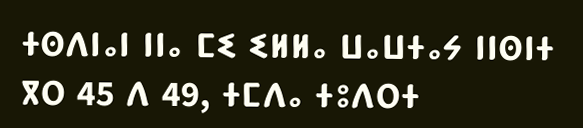ⵜⵙⴷⵏⴰⵏ ⵏⵏⴰ ⵎⵉ ⵉⵍⵍⴰ ⵡⴰⵡⵜⴰⵢ ⵏⵏⵙⵏⵜ ⴳⵔ 45 ⴷ 49, ⵜⵎⴷⴰ ⵜⵓⴷⵔⵜ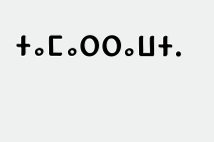ⵜⴰⵎⴰⵔⵔⴰⵡⵜ.